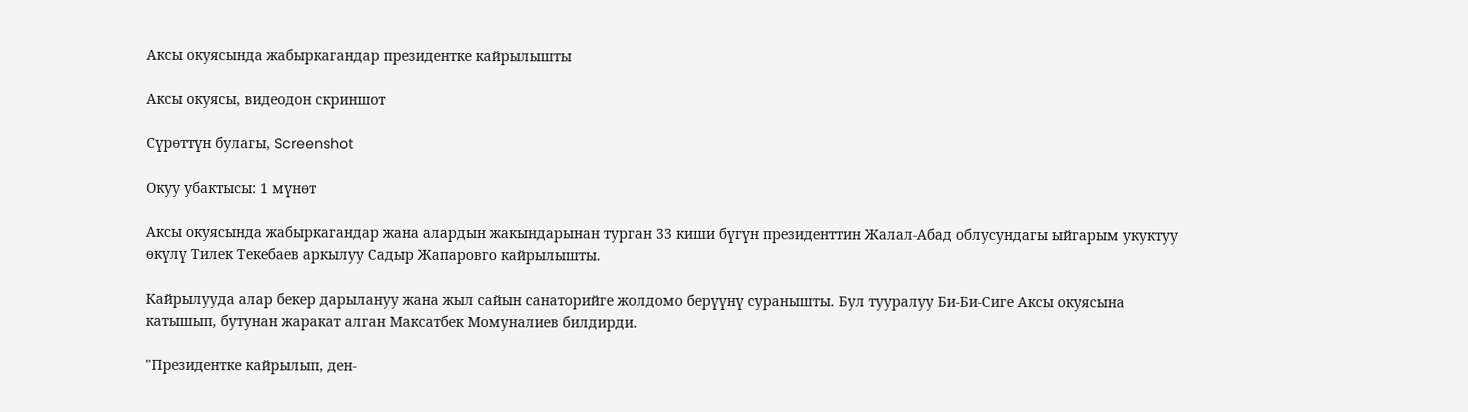Аксы окуясында жабыркагандар президентке кайрылышты

Аксы окуясы, видеодон скриншот

Сүрөттүн булагы, Screenshot

Окуу убактысы: 1 мүнөт

Аксы окуясында жабыркагандар жана алардын жакындарынан турган 33 киши бүгүн президенттин Жалал-Абад облусундагы ыйгарым укуктуу өкүлү Тилек Текебаев аркылуу Садыр Жапаровго кайрылышты.

Кайрылууда алар бекер дарылануу жана жыл сайын санаторийге жолдомо берүүнү суранышты. Бул тууралуу Би-Би-Сиге Аксы окуясына катышып, бутунан жаракат алган Максатбек Момуналиев билдирди.

"Президентке кайрылып, ден-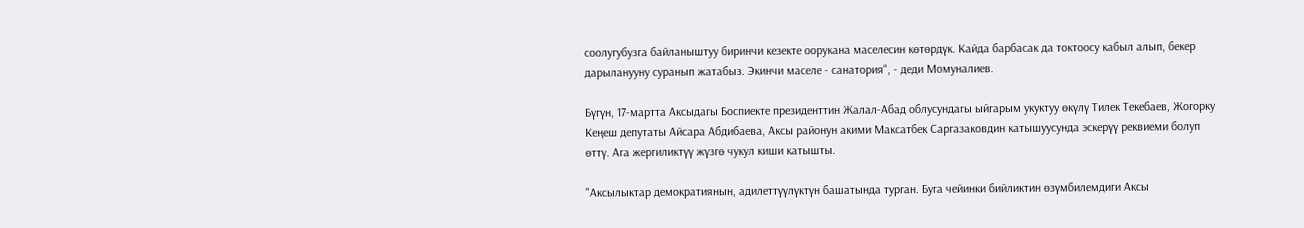соолугубузга байланыштуу биринчи кезекте оорукана маселесин көтөрдүк. Кайда барбасак да токтоосу кабыл алып, бекер дарыланууну суранып жатабыз. Экинчи маселе - санатория", - деди Момуналиев.

Бүгүн, 17-мартта Аксыдагы Боспиекте президенттин Жалал-Абад облусундагы ыйгарым укуктуу өкүлү Тилек Текебаев, Жогорку Кеңеш депутаты Айсара Абдибаева, Аксы районун акими Максатбек Саргазаковдин катышуусунда эскерүү реквиеми болуп өттү. Ага жергиликтүү жүзгө чукул киши катышты.

"Аксылыктар демократиянын, адилеттүүлүктүн башатында турган. Буга чейинки бийликтин өзүмбилемдиги Аксы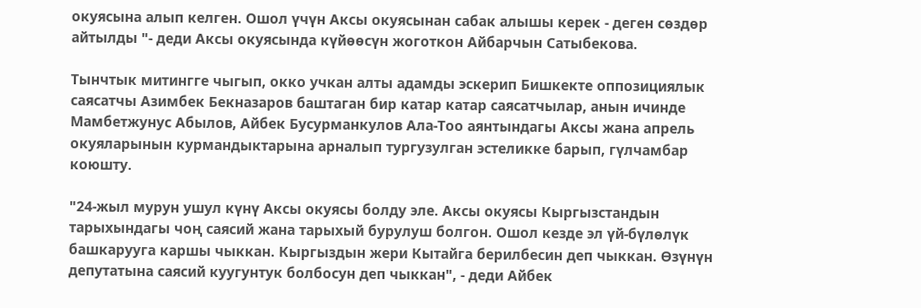окуясына алып келген. Ошол үчүн Аксы окуясынан сабак алышы керек - деген сөздөр айтылды "- деди Аксы окуясында күйөөсүн жоготкон Айбарчын Сатыбекова.

Тынчтык митингге чыгып, окко учкан алты адамды эскерип Бишкекте оппозициялык саясатчы Азимбек Бекназаров баштаган бир катар катар саясатчылар, анын ичинде Мамбетжунус Абылов, Айбек Бусурманкулов Ала-Тоо аянтындагы Аксы жана апрель окуяларынын курмандыктарына арналып тургузулган эстеликке барып, гүлчамбар коюшту.

"24-жыл мурун ушул күнү Аксы окуясы болду эле. Аксы окуясы Кыргызстандын тарыхындагы чоң саясий жана тарыхый бурулуш болгон. Ошол кезде эл үй-бүлөлүк башкарууга каршы чыккан. Кыргыздын жери Кытайга берилбесин деп чыккан. Өзүнүн депутатына саясий куугунтук болбосун деп чыккан", - деди Айбек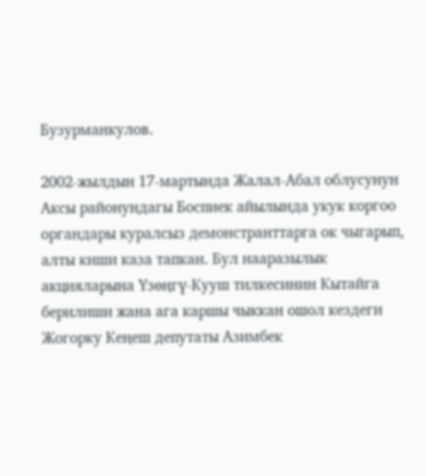Бузурманкулов.

2002-жылдын 17-мартында Жалал-Абал облусунун Аксы районундагы Боспиек айылында укук коргоо органдары куралсыз демонстранттарга ок чыгарып, алты киши каза тапкан. Бул нааразылык акцияларына Үзөңгү-Кууш тилкесинин Кытайга берилиши жана ага каршы чыккан ошол кездеги Жогорку Кеңеш депутаты Азимбек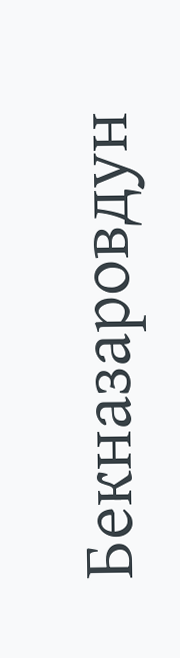Бекназаровдун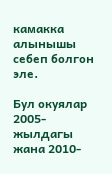камакка алынышы себеп болгон эле.

Бул окуялар 2005-жылдагы жана 2010-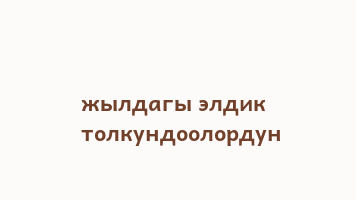жылдагы элдик толкундоолордун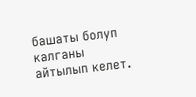башаты болуп калганы айтылып келет.